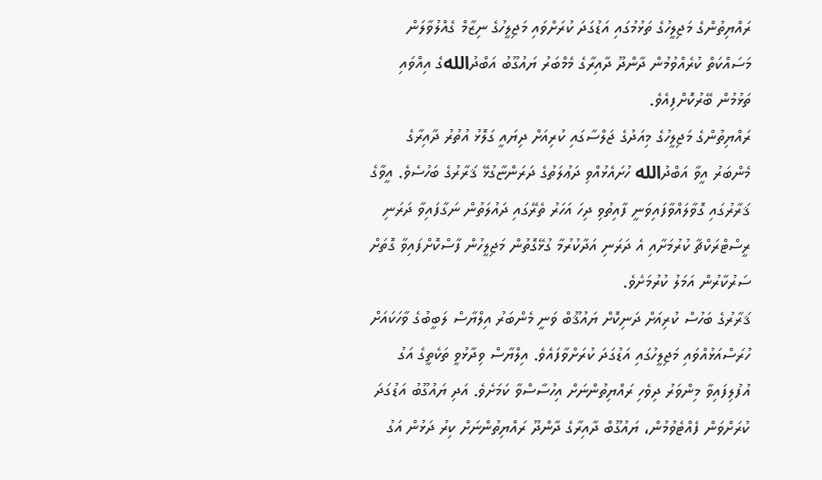ރައްޔިތުންގެ މަޖިލީހުގެ ތަޅުމުގައި އަޑުގަދަ ކުރަށްވައި މަޖިލީހުގެ ނިޒާމް ގެއްލުވާލަން މަސައްކަތް ކުރެއްވުމުން ދާންދޫ ދާއިރާގެ މެމްބަރު ޔައުގޫބު އަބްދުاللهގެ އިއްވައި ތަޅުމުން ބޭރުކޮށްފިއެވެ.
ރައްޔިތުންގެ މަޖިލީހުގެ މިއަދުގެ ޖަލްސާގައި ކުރިއަށް ދިޔައީ ގަލޮޅު އުތުރު ދާއިރާގެ މެންބަރު އީވާ އަބްދުالله ހުށައެޅުއްވި ދަޢުލަތުގެ ދަރަންޏާގުޅޭ ޤަރާރުގެ ބަހުސެވެ. އީވާގެ ޤަރާރުގައި ގޮވާލައްވާފައިވަނީ ފާއިތުވި ދިހަ އަހަރު ތެރޭގައި ދައުލަތުން ނަގާފައިވާ ދަރަނި ރީސްޓްރަކްޗާ ކުރުމަށާއި އެ ދަރަނި އަދާކުރުމާ ގުޅޭގޮތުން މަޖިލީހުން ފާސްކޮށްފައިވާ ގޮތަށް ސަރުކާރުން އަމަލު ކުރުމަށެވެ.
ޤަރާރުގެ ބަހުސް ކުރިއަށް ދަނިކޮށް ޔައުޤޫބް ވަނީ މެންބަރު އިލްޔާސް ލަބީބުގެ ވާހަކައަށް ހުރަސްއަޅުއްވައި މަޖިލީހުގައި އަޑުގަދަ ކުރަށްވާފައެވެ. އިލްޔާސް ވިދާޅުވީ ތަކެތީގެ އަގު އުފުލިފައިވާ މިންވަރު ދިވެހި ރައްޔިތުންނަށް އިހުސާސްވާ ކަމަށެވެ. އަދި ޔައުގޫބު އަޑުގަދަ ކުރަށްވަން ފެއްޓެވުމުން، ޔައުގޫބް ދާއިރާގެ ދާންދޫ ރައްޔިތުންނަށް ކިރު ދަޅުން އަގު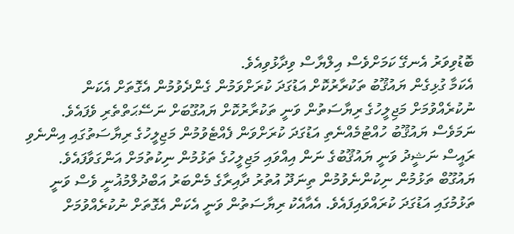ބޮޑުވިވަރު އެނގޭ ކަމަށްވެސް އިލްޔާސް ވިދާޅުވިއެވެ.
އެކަމާ ގުޅިގެން ޔައުޤޫބު ތަކުރާރުކޮށް އަޑުގަދަ ކުރަށްވަމުން ގެންދެވުމުން އެގޮތަށް އެކަން ނުކުރެއްވުމަށް މަޖިލީހުގެ ރިޔާސަތުން ވަނީ ތަކުރާރުކޮށް ޔައުގޫބަށް ނަސޭޙަތްތެރި ވެފައެވެ. ނަމަވެސް ޔައުޤޫބު ހުއްޓުމެއްނެތި އަޑުގަދަ ކުރަށްވަން ފެއްޓެވުމުން މަޖިލީހުގެ ރިޔާސަތުގައި އިންނެވި ރައީސް ނަޝީދު ވަނީ ޔައުޤޫބުގެ ނަން އިއްވައި މަޖިލީހުގެ ތަޅުމުން ނިކުތުމަށް އަންގަވާފައެވެ.
ޔައުގޫބް ތަޅުމުން ނިކުންނެވުމުން ތިނަދޫ އުތުރު ދާއިރާގެ މެންބަރު އަބްދުލްމުޣުނީ ވެސް ވަނީ ތަޅުމުގައި އަޑުގަދަ ކުރައްވައިފައެވެ. އެއާއެކު ރިޔާސަތުން ވަނީ އެކަން އެގޮތަށް ނުކުރެއްވުމަށް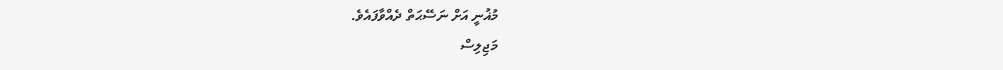މުޣުނީ އަށް ނަސޭޙަތް ދެއްވާފައެވެ.
މަޖިލިސް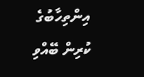އިންތިހާބުގެ ކުރިން ބޭއްވި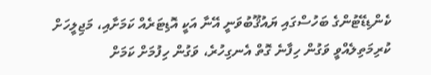ކެންޑިޑޭޓުންގެ ބަހުސްގައި ޔައުޤޫބުވަނީ އޭނާ އަކީ އޮޑިޓަރެއް ކަމަށާއި، މަޖިލީހަށް ކުރިމަތިލެއްވީ ވަގުން ހިފާނެ ގޮތް އެނގިހުރެ، ވަގުން ހިފުމަށް ކަމަށް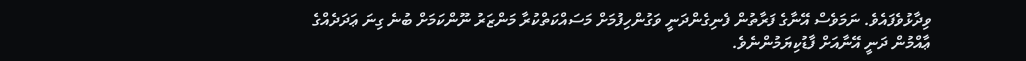ވިދާޅުވެފައެވެ. ނަމަވެސް އޭނާގެ ފަރާތުން ފެނިގެންދަނީ ވަގުންހިފުމަށް މަސައްކަތްކުރާ މަންޒަރު ނޫންކަމަށް ބުނެ ގިނަ ޢަދަދެއްގެ ޢާއްމުން ދަނީ އޭނާއަށް ފާޑުކިޔަމުންނެވެ.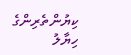ކިޔުންތެރިންގެ ހިޔާލު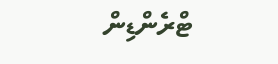ޓްރެންޑިން